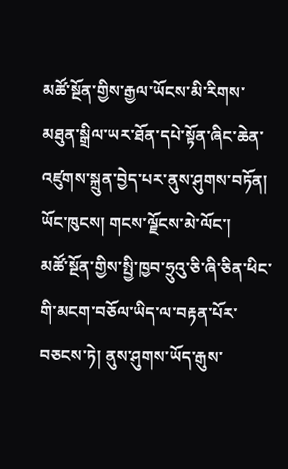མཚོ་སྔོན་གྱིས་རྒྱལ་ཡོངས་མི་རིགས་མཐུན་སྒྲིལ་ཡར་ཐོན་དཔེ་སྟོན་ཞིང་ཆེན་འཛུགས་སྐྲུན་བྱེད་པར་ནུས་ཤུགས་བཏོན།
ཡོང་ཁུངས། གངས་ལྗོངས་མེ་ལོང་།
མཚོ་སྔོན་གྱིས་སྤྱི་ཁྱབ་ཧྲུའུ་ཅི་ཞི་ཅིན་ཕིང་གི་མངག་བཅོལ་ཡིད་ལ་བརྟན་པོར་བཅངས་ཏེ། ནུས་ཤུགས་ཡོད་རྒུས་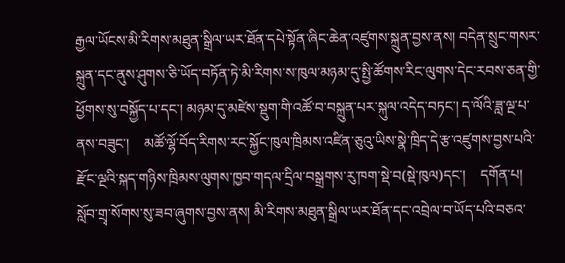རྒྱལ་ཡོངས་མི་རིགས་མཐུན་སྒྲིལ་ཡར་ཐོན་དཔེ་སྟོན་ཞིང་ཆེན་འཛུགས་སྐྲུན་བྱས་ནས། བདེན་སྲུང་གསར་སྐྲུན་དང་ནུས་ཤུགས་ཅི་ཡོད་བཏོན་ཏེ་མི་རིགས་ས་ཁུལ་མཉམ་དུ་སྤྱི་ཚོགས་རིང་ལུགས་དེང་རབས་ཅན་གྱི་ཕྱོགས་སུ་བསྐྱོད་པ་དང་། མཉམ་དུ་མཛེས་སྡུག་གི་འཚོ་བ་བསྐྲུན་པར་སྐུལ་འདེད་བཏང་། ད་ལོའི་ཟླ་ལྔ་པ་ནས་བཟུང་།    མཚོ་ལྷོ་བོད་རིགས་རང་སྐྱོང་ཁུལ་ཁྲིམས་འཛིན་ཅུའུ་ཡིས་སྣེ་ཁྲིད་དེ་རྩ་འཛུགས་བྱས་པའི་རྫོང་ལྔའི་སྐད་གཉིས་ཁྲིམས་ལུགས་ཁྱབ་གདལ་དྲིལ་བསྒྲགས་རུ་ཁག་སྡེ་བ(སྡེ་ཁུལ)དང་།    དགོན་པ།    སློབ་གྲྭ་སོགས་སུ་ཟབ་ཞུགས་བྱས་ནས། མི་རིགས་མཐུན་སྒྲིལ་ཡར་ཐོན་དང་འབྲེལ་བ་ཡོད་པའི་བཅའ་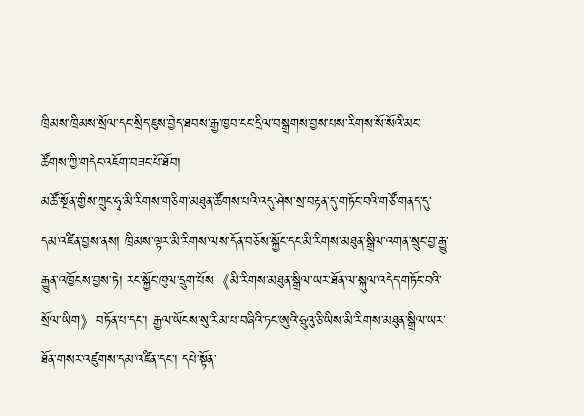ཁྲིམས་ཁྲིམས་སྲོལ་དང་སྲིད་ཇུས་བྱེད་ཐབས་རྒྱ་ཁྱབ་ངང་དྲིལ་བསྒྲགས་བྱས་པས་རིགས་སོ་སོའི་མང་ཚོགས་ཀྱི་གདེང་འཇོག་བཟང་པོ་ཐོབ།
མཚོ་སྔོན་གྱིས་ཀྲུང་ཧྭ་མི་རིགས་གཅིག་མཐུན་ཚོགས་པའི་འདུ་ཤེས་སྲ་བརྟན་དུ་གཏོང་བའི་གཙོ་གནད་དུ་དམ་འཛིན་བྱས་ནས། ཁྲིམས་ལྟར་མི་རིགས་ལས་དོན་བཅོས་སྐྱོང་དང་མི་རིགས་མཐུན་སྒྲིལ་འགན་སྲུང་བྱ་རྒྱུ་རྒྱུན་འཁྱོངས་བྱས་ཏེ། རང་སྐྱོང་ཁུལ་དྲུག་པོས《མི་རིགས་མཐུན་སྒྲིལ་ཡར་ཐོན་ལ་སྐུལ་འདེད་གཏོང་བའི་སྲོལ་ཡིག》བཏོན་པ་དང་། རྒྱལ་ཡོངས་སུ་རིམ་པ་བཞིའི་ཏང་ཨུའི་ཧྲུའུ་ཅི་ཡིས་མི་རིགས་མཐུན་སྒྲིལ་ཡར་ཐོན་གསར་འཛུགས་དམ་འཛིན་དང་། དཔེ་སྟོན་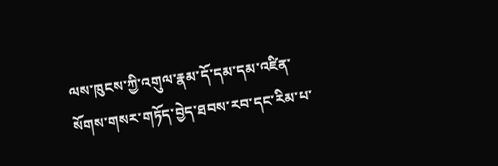ལས་ཁུངས་ཀྱི་འགུལ་རྣམ་དོ་དམ་དམ་འཛིན་སོགས་གསར་གཏོད་བྱེད་ཐབས་རབ་དང་རིམ་པ་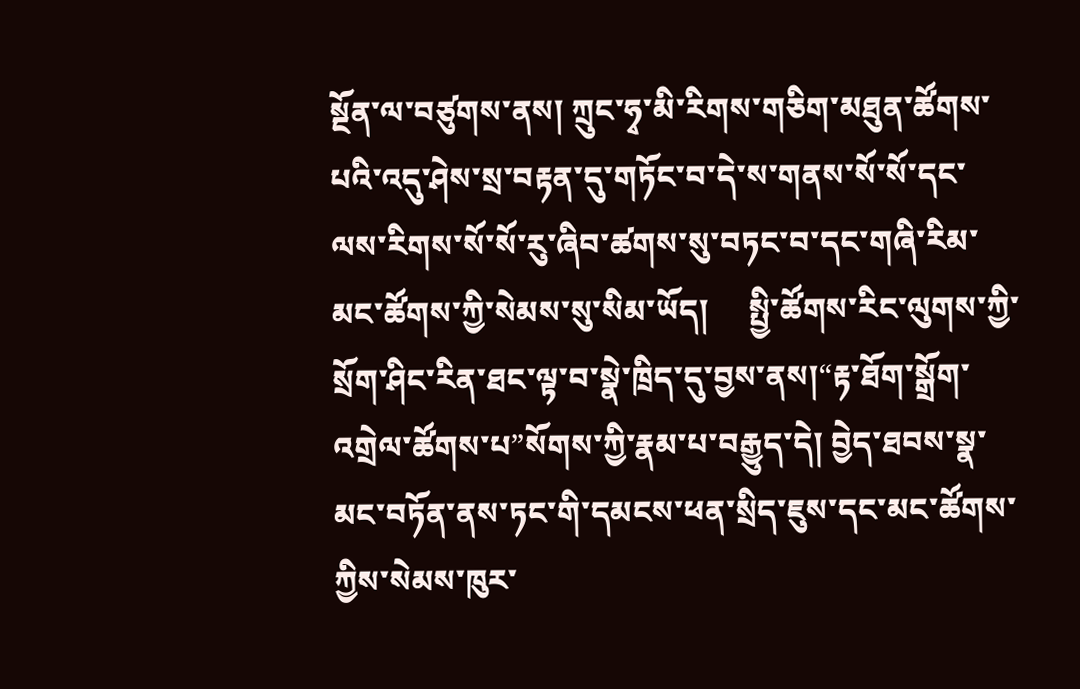སྔོན་ལ་བཙུགས་ནས། ཀྲུང་ཧྭ་མི་རིགས་གཅིག་མཐུན་ཚོགས་པའི་འདུ་ཤེས་སྲ་བརྟན་དུ་གཏོང་བ་དེ་ས་གནས་སོ་སོ་དང་ལས་རིགས་སོ་སོ་རུ་ཞིབ་ཚགས་སུ་བཏང་བ་དང་གཞི་རིམ་མང་ཚོགས་ཀྱི་སེམས་སུ་སིམ་ཡོད།     སྤྱི་ཚོགས་རིང་ལུགས་ཀྱི་སྲོག་ཤིང་རིན་ཐང་ལྟ་བ་སྣེ་ཁྲིད་དུ་བྱས་ནས།“རྟ་ཐོག་སྒྲོག་འགྲེལ་ཚོགས་པ”སོགས་ཀྱི་རྣམ་པ་བརྒྱུད་དེ། བྱེད་ཐབས་སྣ་མང་བཏོན་ནས་ཏང་གི་དམངས་ཕན་སྲིད་ཇུས་དང་མང་ཚོགས་ཀྱིས་སེམས་ཁུར་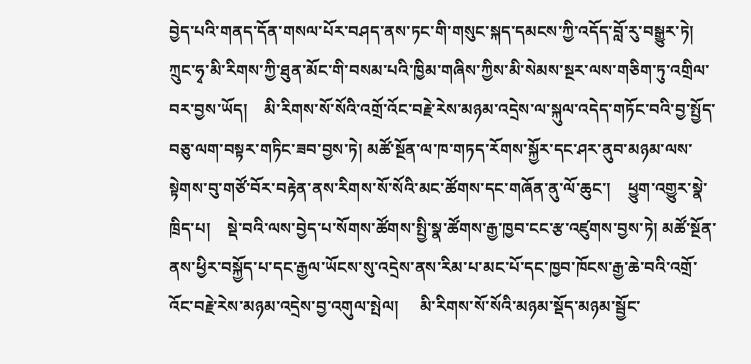བྱེད་པའི་གནད་དོན་གསལ་པོར་བཤད་ནས་ཏང་གི་གསུང་སྐད་དམངས་ཀྱི་འདོད་བློ་རུ་བསྒྱུར་ཏེ།    ཀྲུང་ཧྭ་མི་རིགས་ཀྱི་ཐུན་མོང་གི་བསམ་པའི་ཁྱིམ་གཞིས་ཀྱིས་མི་སེམས་སྔར་ལས་གཅིག་ཏུ་འགྲིལ་བར་བྱས་ཡོད།    མི་རིགས་སོ་སོའི་འགྲོ་འོང་བརྗེ་རེས་མཉམ་འདྲེས་ལ་སྐུལ་འདེད་གཏོང་བའི་བྱ་སྤྱོད་བཅུ་ལག་བསྟར་གཏིང་ཟབ་བྱས་ཏེ། མཚོ་སྔོན་ལ་ཁ་གཏད་རོགས་སྐྱོར་དང་ཤར་ནུབ་མཉམ་ལས་སྟེགས་བུ་གཙོ་བོར་བརྟེན་ནས་རིགས་སོ་སོའི་མང་ཚོགས་དང་གཞོན་ནུ་ལོ་ཆུང་།    ཕྱུག་འགྱུར་སྣེ་ཁྲིད་པ།    སྡེ་བའི་ལས་བྱེད་པ་སོགས་ཚོགས་སྤྱི་སྣ་ཚོགས་རྒྱ་ཁྱབ་ངང་རྩ་འཛུགས་བྱས་ཏེ། མཚོ་སྔོན་ནས་ཕྱིར་བསྐྱོད་པ་དང་རྒྱལ་ཡོངས་སུ་འདྲེས་ནས་རིམ་པ་མང་པོ་དང་ཁྱབ་ཁོངས་རྒྱ་ཆེ་བའི་འགྲོ་འོང་བརྗེ་རེས་མཉམ་འདྲེས་བྱ་འགུལ་སྤེལ།     མི་རིགས་སོ་སོའི་མཉམ་སྡོད་མཉམ་སྦྱོང་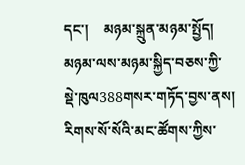དང་།    མཉམ་སྐྲུན་མཉམ་སྤྱོད།    མཉམ་ལས་མཉམ་སྐྱིད་བཅས་ཀྱི་སྡེ་ཁུལ388གསར་གཏོད་བྱས་ནས། རིགས་སོ་སོའི་མང་ཚོགས་ཀྱིས་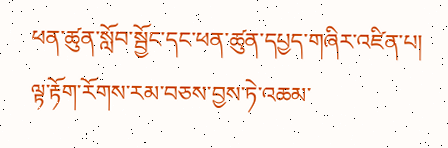ཕན་ཚུན་སློབ་སྦྱོང་དང་ཕན་ཚུན་དཔྱད་གཞིར་འཛིན་པ།   ལྟ་རྟོག་རོགས་རམ་བཅས་བྱས་ཏེ་འཆམ་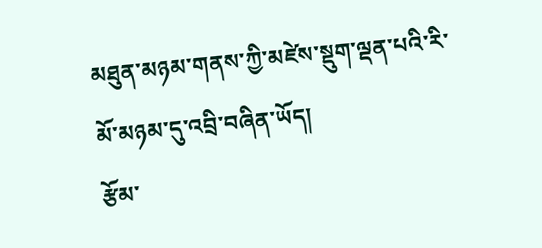མཐུན་མཉམ་གནས་ཀྱི་མཛེས་སྡུག་ལྡན་པའི་རི་མོ་མཉམ་དུ་འབྲི་བཞིན་ཡོད།
རྩོམ་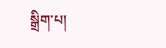སྒྲིག་པ།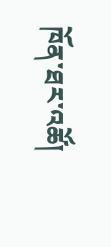ཁོན་ཐར་འཚོ།